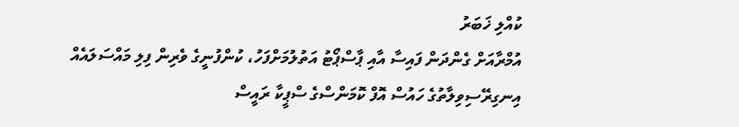ކުއްލި ޚަބަރު
އުމްރާއަށް ގެންދަން ފައިސާ އާއި ޕާސްޕޯޓު އަތުލުމަށްފަހު، ކުންފުނީގެ ވެރިން ފިލި މައްސަލައެއް
އިނގިރޭސިވިލާތުގެ ހައުސް އޮފް ކޮމަންސްގެ ސްޕީކާ ރައީސް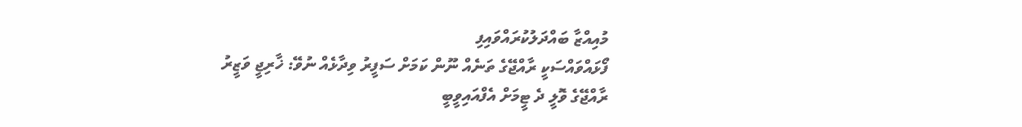މުއިއްޒާ ބައްދަލުކުރައްވައިފި
ފޯޅައްވައްސަކީ ރާއްޖޭގެ ތަނެއް ނޫން ކަމަށް ސަފީރު ވިދާޅެއް ނުވޭ: ޚާރިޖީ ވަޒީރު
ރާއްޖޭގެ ވޮލީ ދެ ޓީމަށް އެފްއައިވީބީ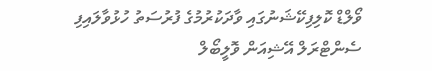ވޯލްޑް ކޮލިފިކޭޝަނުގައި ވާދަކުރުމުގެ ފުރުސަތު ހުޅުވާލައިފި
ސެންޓްރަލް އޭޝިއަން ވޮލީބޯލް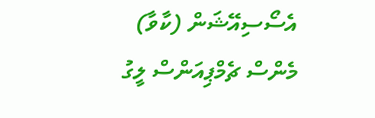އެސޯސިއޭޝަން (ކާވާ) މެންސް ޗެމްޕިއަންސް ލީގު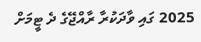2025 ގައި ވާދަކުރާ ރާއްޖޭގެ ދެ ޓީމަށް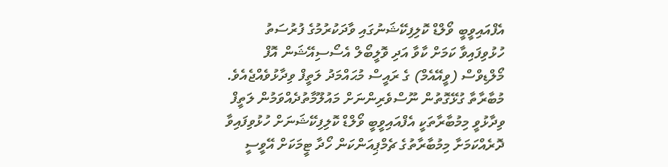އެފްއައިވީބީ ވޯލްޑް ކޮލިފިކޭޝަނުގައި ވާދަކުރުމުގެ ފުރުސަތު ހުޅުވިފައިވާ ކަމަށް ކާވާ އަދި ވޮލީބޯލް އެސޯސިއޭޝަން އޮފް މޯލްޑިވްސް (ވީއޭއެމް) ގެ ރައީސް މުޙައްމަދު ލަތީފް ވިދާޅުވެއްޖެއެވެ.
މުބާރާތާ ގުޅޭގޮތުން ނޫސްވެރިންނަށް މައުލޫމާތުދެއްވަމުން ލަތީފް ވިދާޅުވީ މިމުބާރާތަކީ އެފްއައިވީބީ ވޯލްޑް ކޮލިފިކޭޝަނަށް ހުޅުވިފައިވާ ދޮރެއްކަމަށާ މިމުބާރާތުގެ ޗެމްޕިއަންކަން ހޯދާ ޓީމަކަށް އޭވީސީ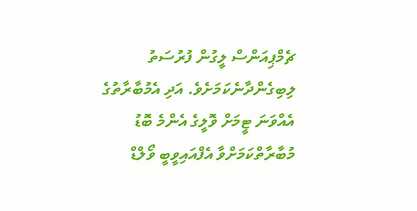ޗެމްޕިއަންސް ލީގުން ފުރުސަތު ލިބިގެންދާނެކަމަށެވެ. އަދި އެމުބާރާތުގެ އެއްވަނަ ޓީމަށް ވޮލީގެ އެންމެ ބޮޑު މުބާރާތްކަމަށްވާ އެފްއައިވީބީ ވޯލްޑް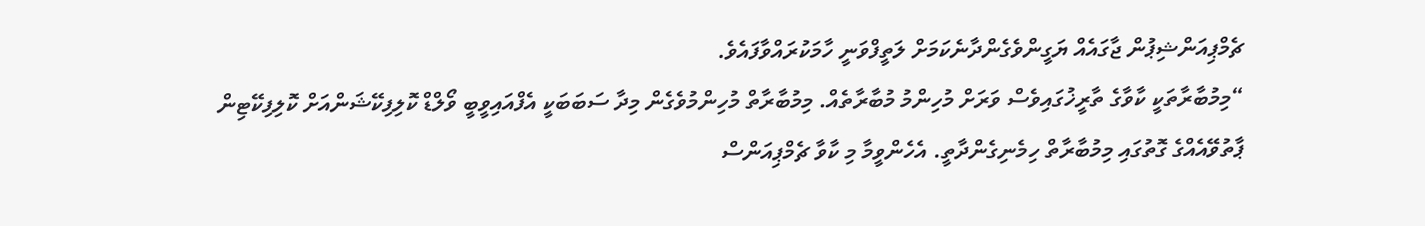ޗެމްޕިއަންޝިޕުން ޖާގައެއް ޔަގީންވެގެންދާނެކަމަށް ލަތީފްވަނީ ހާމަކުރައްވާފައެވެ.
“މިމުބާރާތަކީ ކާވާގެ ތާރީޚުގައިވެސް ވަރަށް މުހިންމު މުބާރާތެއް. މިމުބާރާތް މުހިންމުވެގެން މިދާ ސަބަބަކީ އެފްއައިވީބީ ވޯލްޑް ކޮލިފިކޭޝަންއަށް ކޮލިފިކޭޓިން ޕާތުވޭއެއްގެ ގޮތުގައި މިމުބާރާތް ހިމެނިގެންދާތީ. އެހެންވީމާ މި ކާވާ ޗެމްޕިއަންސް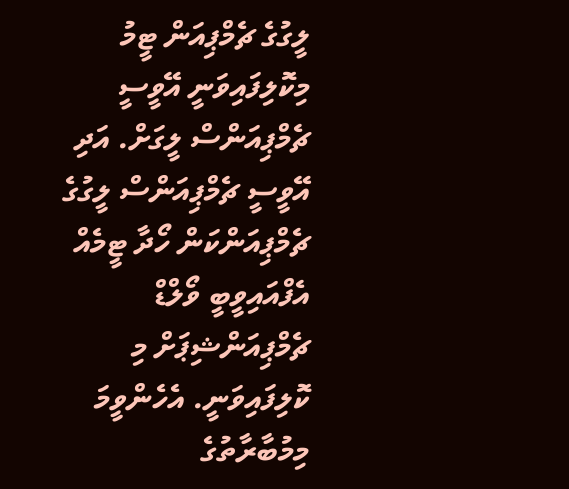ލީގުގެ ޗެމްޕިއަން ޓީމު މިކޮލިފައިވަނީ އޭވީސީ ޗެމްޕިއަންސް ލީގަށް. އަދި އޭވީސީ ޗެމްޕިއަންސް ލީގުގެ ޗެމްޕިއަންކަން ހޯދާ ޓީމެއް އެފްއައިވީބީ ވޯލްޑް ޗެމްޕިއަންޝިޕަށް މި ކޮލިފައިވަނީ. އެހެންވީމަ މިމުބާރާތުގެ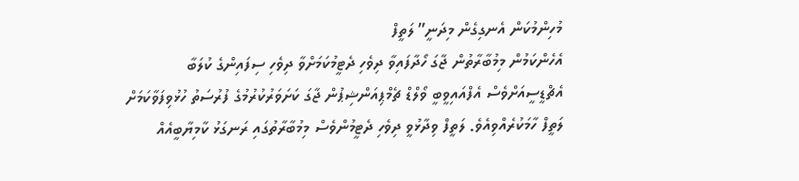މުހިންމުކަން އެނގިގެން މިދަނީ” ލަތީފް
އެހެންކަމުން މިމުބާރާތުން ޖާގަ ހޯދާފައިވާ ދިވެހި ދެޓީމުކަމަށްވާ ދިވެހި ސިފައިންގެ ކުލަބާ އެޗްޑީސީއަށްވެސް އެފްއައިވީބީ ވޯލްޑް ޗެމްޕިއަންޝިޕުން ޖާގަ ކަށަވަރުކުރުމުގެ ފުރުސަތު ހުޅުވިފަވާކަމަށް ލަތީފް ހާމަކުރެއްވިއެވެ. ލަތީފް ވިދާޅުވީ ދިވެހި ދެޓީމުންވެސް މިމުބާރާތުގައި ރަނގަޅު ކާމިޔާބީއެއް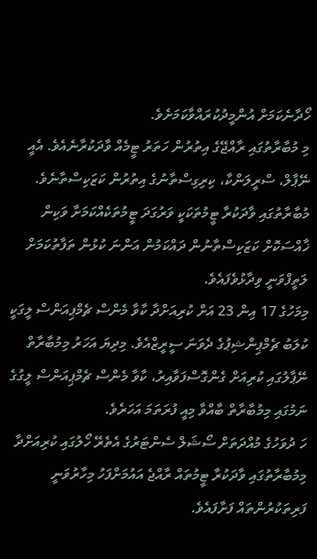ހޯދާނެކަމަށް އުންމީދުކުރައްވާކަމަށެވެ.
މި މުބާރާތުގައި ރާއްޖޭގެ އިތުރުން ހަތަރު ޓީމެއް ވާދަކުރާނެއެވެ. އެއީ ނޭޕާލް، ސްރީލަންކާ، ކިރިގިސްތާނުގެ އިތުރުން ކަޒަކިސްތާނެވެ. މުބާރާތުގައި ވާދަކުރާ ޓީމުތަކަކީ ވަރުގަދަ ޓީމުތަކެއްކަމަށާ ވަކިން ޚާއްސަކޮށް ކަޒަކިސްތާނުން ދައްކަމުން އަންނަ ކުޅުން ތަފާތުކަމަށް ލަތީފްވަނީ ވިދާޅުވެފައެވެ.
މިމަހުގެ 17 އިން 23 އަށް ކުރިއަށްދާ ކާވާ މެންސް ޗެމްޕިއަންސް ލީގަކީ ކުލަބު ޗެމްޕިންޝިޕުގެ ދެވަނަ ސީރީޒްއެވެ. މިދިޔަ އަހަރު މިމުބާރާތް ނޭޕާލުގައި ކުރިއަށް ގެންގޮސްފަވާއިރު، ކާވާ މެންސް ޗެމްޕިއަންސް ލީގުގެ ނަމުގައި މިމުބާރާތް ބާއްވާ މިއީ ފުރަތަމަ އަހަރެވެ.
ހަ ދުވަހުގެ މުއްދަތަށް ސޯޝަލް ސެންޓަރުގެ އެތެރޭ ހޯލުގައި ކުރިއަށްދާ މިމުބާރާތުގައި ވާދަކުރާ ޓީމުތައް ރާއްޖެ އައުމަށްފަހު މިހާރުވަނީ ފަރިތަކުރުންތައް ފަށާފައެވެ.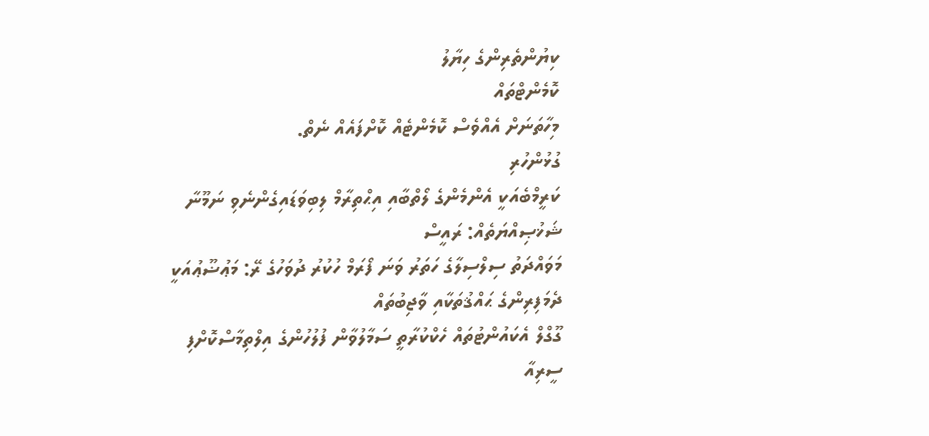ކިޔުންތެރިންގެ ހިޔާލު
ކޮމެންޓްތައް
މިހާތަނަށް އެއްވެސް ކޮމެންޓެއް ކޮށްފައެއް ނެތް.
ގުޅުންހުރި
ކަރީމްބެއަކީ އެންމެންގެ ލޯތްބާއި އިޙްތިރާމް ލިބިވަޑައިގެންނެވި ނަމޫނާ ޝަޚުޞިއްޔަތެއް: ރައީސް
މަވައްދަތު ސިލްސިލާގެ ހަތަރު ވަނަ ފޯރަމް ހުކުރު ދުވަހުގެ ރޭ: މަޢުޟޫޢުއަކީ ދެމަފިރިންގެ ޙައްޤުތަކާއި ވާޖިބުތައް
ގޫގްލް އެކައުންޓުތައް ހެކްކުރާތީ ސަމާލުވާން ފުލުހުންގެ އިލްތިމާސްކޮށްފި
ސީރިއާ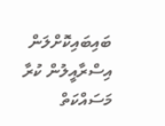ބައިބައިކޮށްލަން އިސްރާއީލުން ކުރާ މަސައްކަތް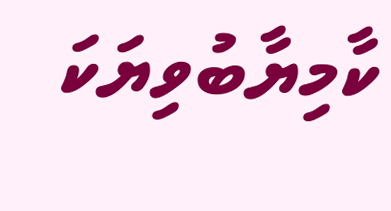ކާމިޔާބުވިޔަކަ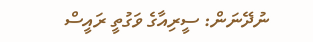ނުދޭނަން: ސީރިއާގެ ވަގުތީ ރައީސް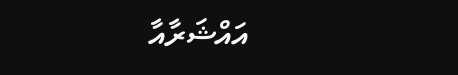އައްޝަރާއާ